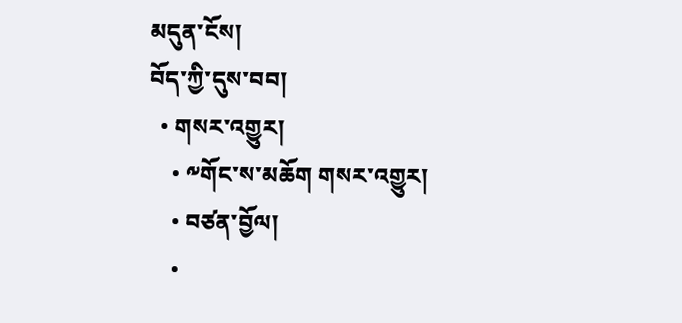མདུན་ངོས།
བོད་ཀྱི་དུས་བབ།
  • གསར་འགྱུར།
    • ༸གོང་ས་མཆོག གསར་འགྱུར།
    • བཙན་བྱོལ།
    •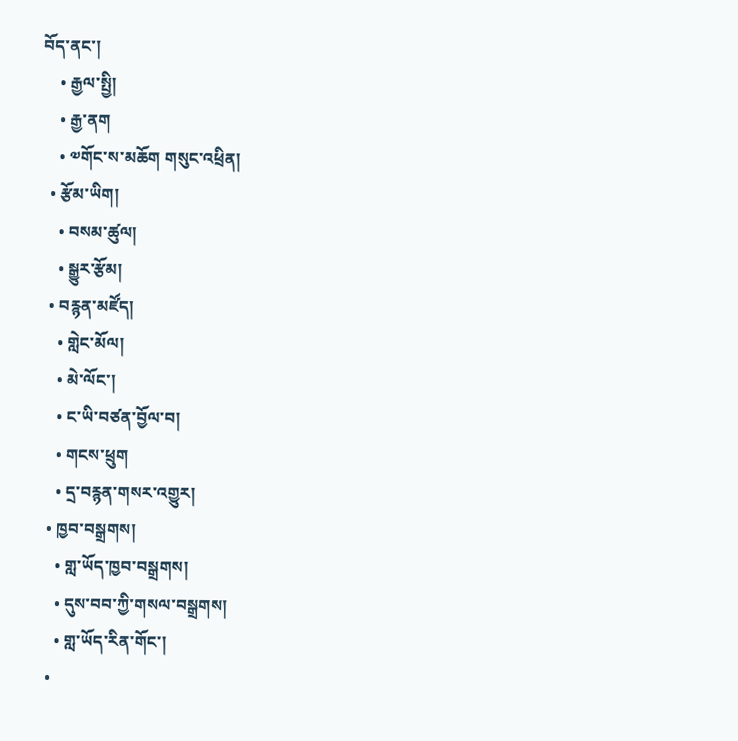བོད་ནང་།
    • རྒྱལ་སྤྱི།
    • རྒྱ་ནག
    • ༧གོང་ས་མཆོག གསུང་འཕྲིན།
  • རྩོམ་ཡིག།
    • བསམ་ཚུལ།
    • སྒྱུར་རྩོམ།
  • བརྙན་མཛོད།
    • གླེང་མོལ།
    • མེ་ལོང་།
    • ང་ཡི་བཙན་བྱོལ་བ།
    • གངས་ཕྲུག
    • དྲ་བརྙན་གསར་འགྱུར།
  • ཁྱབ་བསྒྲགས།
    • གླ་ཡོད་ཁྱབ་བསྒྲགས།
    • དུས་བབ་ཀྱི་གསལ་བསྒྲགས།
    • གླ་ཡོད་རིན་གོང་།
  •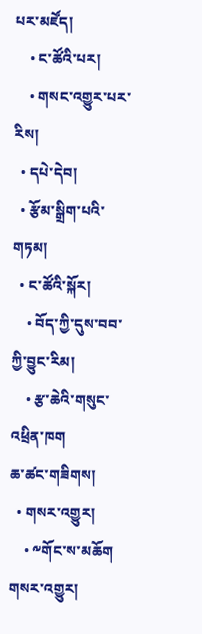པར་མཛོད།
    • ང་ཚོའི་པར།
    • གསང་འགྱུར་པར་རིས།
  • དཔེ་དེབ།
  • རྩོམ་སྒྲིག་པའི་གཏམ།
  • ང་ཚོའི་སྐོར།
    • བོད་ཀྱི་དུས་བབ་ཀྱི་བྱུང་རིམ།
    • རྩ་ཆེའི་གསུང་འཕྲིན་ཁག
ཆ་ཚང་གཟིགས།
  • གསར་འགྱུར།
    • ༸གོང་ས་མཆོག གསར་འགྱུར།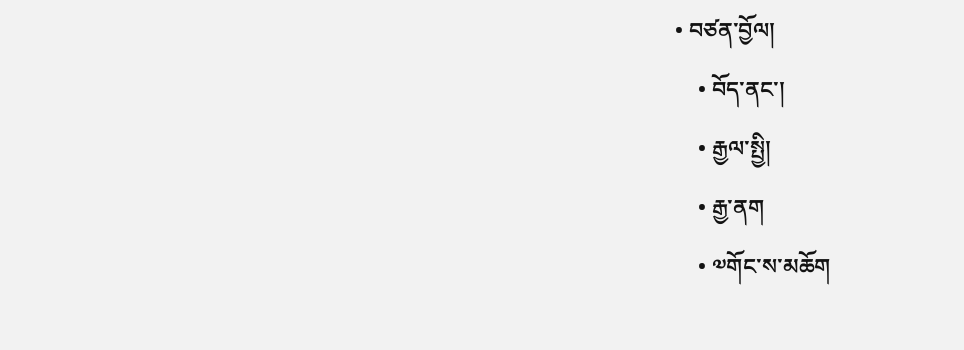• བཙན་བྱོལ།
    • བོད་ནང་།
    • རྒྱལ་སྤྱི།
    • རྒྱ་ནག
    • ༧གོང་ས་མཆོག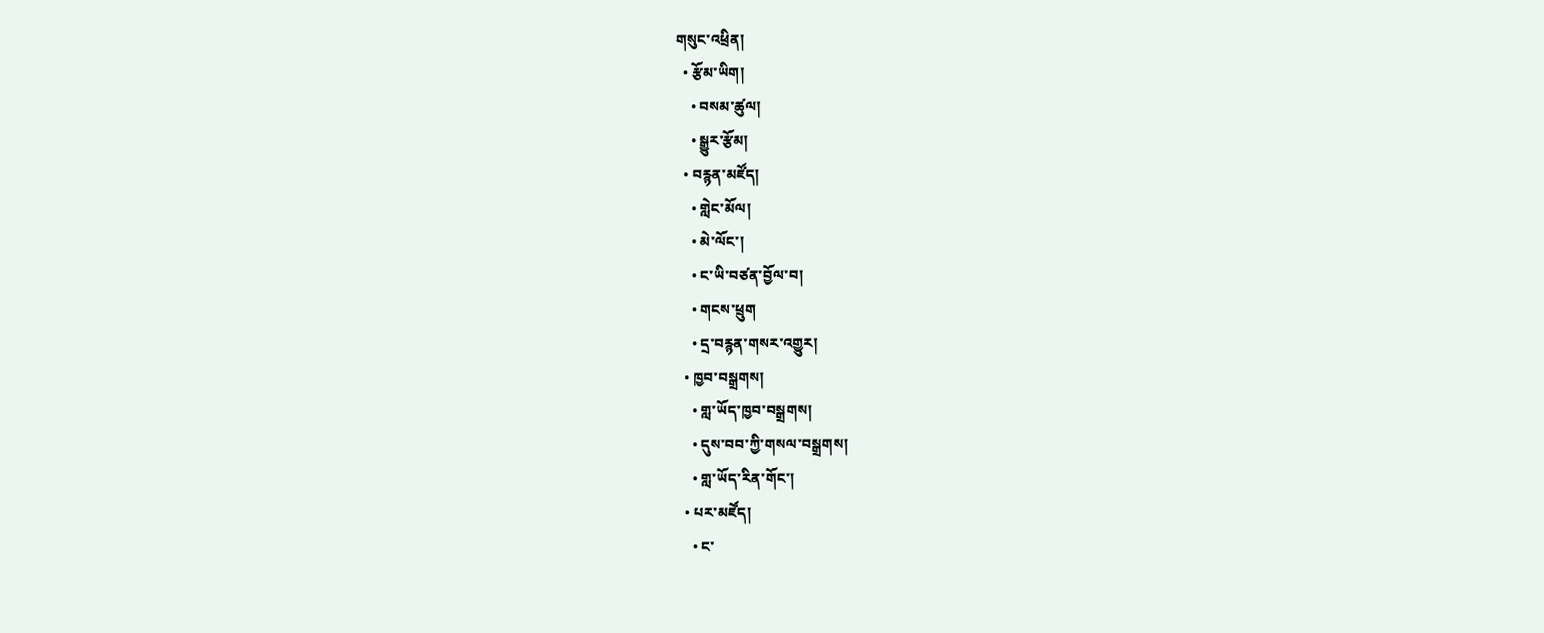གསུང་འཕྲིན།
  • རྩོམ་ཡིག།
    • བསམ་ཚུལ།
    • སྒྱུར་རྩོམ།
  • བརྙན་མཛོད།
    • གླེང་མོལ།
    • མེ་ལོང་།
    • ང་ཡི་བཙན་བྱོལ་བ།
    • གངས་ཕྲུག
    • དྲ་བརྙན་གསར་འགྱུར།
  • ཁྱབ་བསྒྲགས།
    • གླ་ཡོད་ཁྱབ་བསྒྲགས།
    • དུས་བབ་ཀྱི་གསལ་བསྒྲགས།
    • གླ་ཡོད་རིན་གོང་།
  • པར་མཛོད།
    • ང་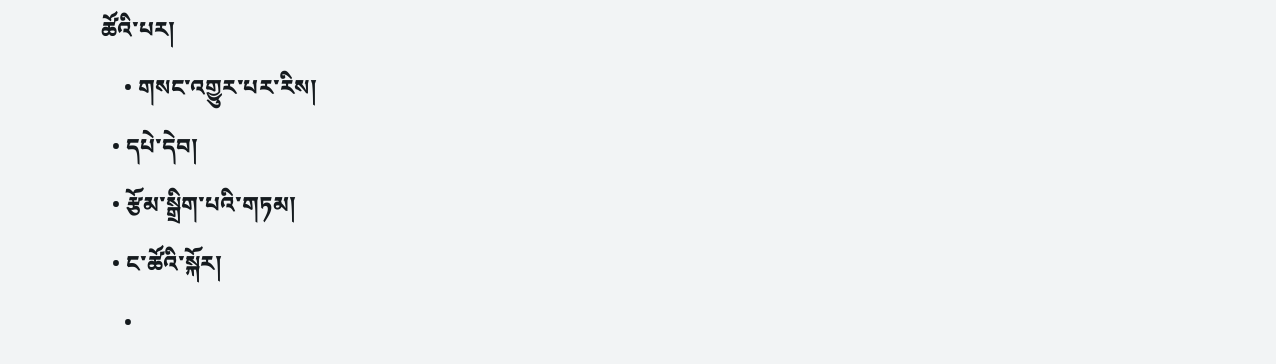ཚོའི་པར།
    • གསང་འགྱུར་པར་རིས།
  • དཔེ་དེབ།
  • རྩོམ་སྒྲིག་པའི་གཏམ།
  • ང་ཚོའི་སྐོར།
    •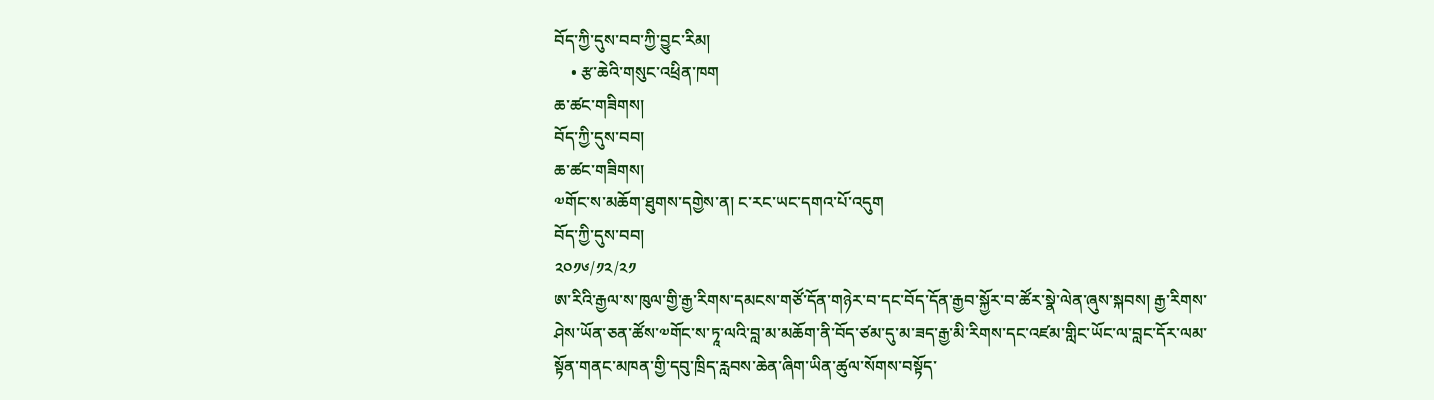བོད་ཀྱི་དུས་བབ་ཀྱི་བྱུང་རིམ།
    • རྩ་ཆེའི་གསུང་འཕྲིན་ཁག
ཆ་ཚང་གཟིགས།
བོད་ཀྱི་དུས་བབ།
ཆ་ཚང་གཟིགས།
༧གོང་ས་མཆོག་ཐུགས་དགྱེས་ན། ང་རང་ཡང་དགའ་པོ་འདུག
བོད་ཀྱི་དུས་བབ།
༢༠༡༦/༡༢/༢༡
ཨ་རིའི་རྒྱལ་ས་ཁུལ་གྱི་རྒྱ་རིགས་དམངས་གཙོ་དོན་གཉེར་བ་དང་བོད་དོན་རྒྱབ་སྐྱོར་བ་ཚོར་སྣེ་ལེན་ཞུས་སྐབས། རྒྱ་རིགས་ཤེས་ཡོན་ཅན་ཚོས་༧གོང་ས་ཏཱ་ལའི་བླ་མ་མཆོག་ནི་བོད་ཙམ་དུ་མ་ཟད་རྒྱ་མི་རིགས་དང་འཛམ་གླིང་ཡོང་ལ་བླང་དོར་ལམ་སྟོན་གནང་མཁན་གྱི་དབུ་ཁྲིད་རླབས་ཆེན་ཞིག་ཡིན་ཚུལ་སོགས་བསྟོད་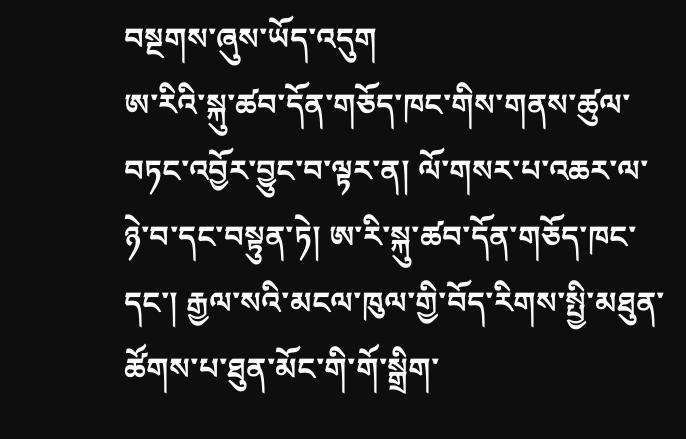བསྔགས་ཞུས་ཡོད་འདུག
ཨ་རིའི་སྐུ་ཚབ་དོན་གཅོད་ཁང་གིས་གནས་ཚུལ་བཏང་འབྱོར་བྱུང་བ་ལྟར་ན། ལོ་གསར་པ་འཆར་ལ་ཉེ་བ་དང་བསྟུན་ཏེ། ཨ་རི་སྐུ་ཚབ་དོན་གཅོད་ཁང་དང་། རྒྱལ་སའི་མངལ་ཁུལ་གྱི་བོད་རིགས་སྤྱི་མཐུན་ཚོགས་པ་ཐུན་མོང་གི་གོ་སྒྲིག་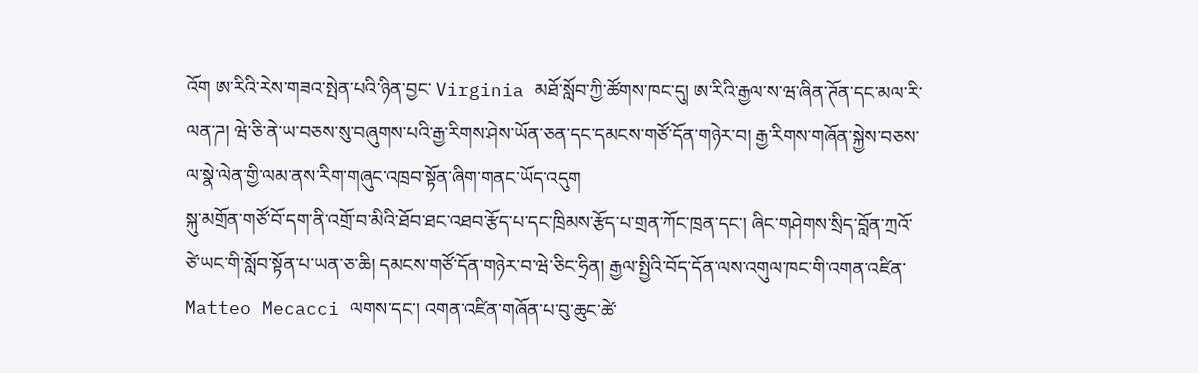འོག ཨ་རིའི་རེས་གཟའ་སྤེན་པའི་ཉིན་བྱང་ Virginia མཐོ་སློབ་ཀྱི་ཚོགས་ཁང་དུ། ཨ་རིའི་རྒྱལ་ས་ཝ་ཞིན་ཊོན་དང་མལ་རི་ལན་ཌ། ཝེ་ཅི་ནེ་ཡ་བཅས་སུ་བཞུགས་པའི་རྒྱ་རིགས་ཤེས་ཡོན་ཅན་དང་དམངས་གཙོ་དོན་གཉེར་བ། རྒྱ་རིགས་གཞོན་སྐྱེས་བཅས་ལ་སྣེ་ལེན་གྱི་ལམ་ནས་རིག་གཞུང་འཁྲབ་སྟོན་ཞིག་གནང་ཡོད་འདུག
སྐུ་མགྲོན་གཙོ་བོ་དག་ནི་འགྲོ་བ་མིའི་ཐོབ་ཐང་འཐབ་རྩོད་པ་དང་ཁྲིམས་རྩོད་པ་གྲན་ཀོང་ཁྲན་དང་། ཞིང་གཤེགས་སྲིད་བློན་ཀྲའོ་ཙེ་ཡང་གི་སློབ་སྟོན་པ་ཡན་ཅ་ཆི། དམངས་གཙོ་དོན་གཉེར་བ་ཝེ་ཅིང་ཧྲིན། རྒྱལ་སྤྱིའི་བོད་དོན་ལས་འགུལ་ཁང་གི་འགན་འཛིན་ Matteo Mecacci ལགས་དང་། འགན་འཛིན་གཞོན་པ་བུ་ཆུང་ཚེ་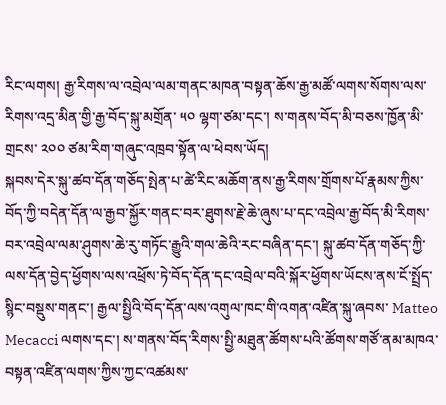རིང་ལགས། རྒྱ་རིགས་ལ་འབྲེལ་ལམ་གནང་མཁན་བསྟན་ཆོས་རྒྱ་མཚོ་ལགས་སོགས་ལས་རིགས་འདྲ་མིན་གྱི་རྒྱ་བོད་སྐུ་མགྲོན་ ༥༠ ལྷག་ཙམ་དང་། ས་གནས་བོད་མི་བཅས་ཁྱོན་མི་གྲངས་ ༢༠༠ ཙམ་རིག་གཞུང་འཁྲབ་སྟོན་ལ་ཕེབས་ཡོད།
སྐབས་དེར་སྐུ་ཚབ་དོན་གཅོད་སྤེན་པ་ཚེ་རིང་མཆོག་ནས་རྒྱ་རིགས་གྲོགས་པོ་རྣམས་ཀྱིས་བོད་ཀྱི་བདེན་དོན་ལ་རྒྱབ་སྐྱོར་གནང་བར་ཐུགས་རྗེ་ཆེ་ཞུས་པ་དང་འབྲེལ་རྒྱ་བོད་མི་རིགས་བར་འབྲེལ་ལམ་ཤུགས་ཆེ་རུ་གཏོང་རྒྱུའི་གལ་ཆེའི་རང་བཞིན་དང་། སྐུ་ཚབ་དོན་གཅོད་ཀྱི་ལས་དོན་བྱེད་ཕྱོགས་ལས་འཕྲོས་ཏེ་བོད་དོན་དང་འབྲེལ་བའི་སྐོར་ཕྱོགས་ཡོངས་ནས་ངོ་སྤྲོད་སྙིང་བསྡུས་གནང་། རྒྱལ་སྤྱིའི་བོད་དོན་ལས་འགུལ་ཁང་གི་འགན་འཛིན་སྐུ་ཞབས་ Matteo Mecacci ལགས་དང་། ས་གནས་བོད་རིགས་སྤྱི་མཐུན་ཚོགས་པའི་ཚོགས་གཙོ་ནམ་མཁའ་བསྟན་འཛིན་ལགས་ཀྱིས་ཀྱང་འཚམས་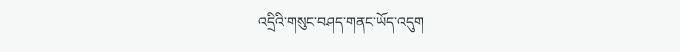འདྲིའི་གསུང་བཤད་གནང་ཡོད་འདུག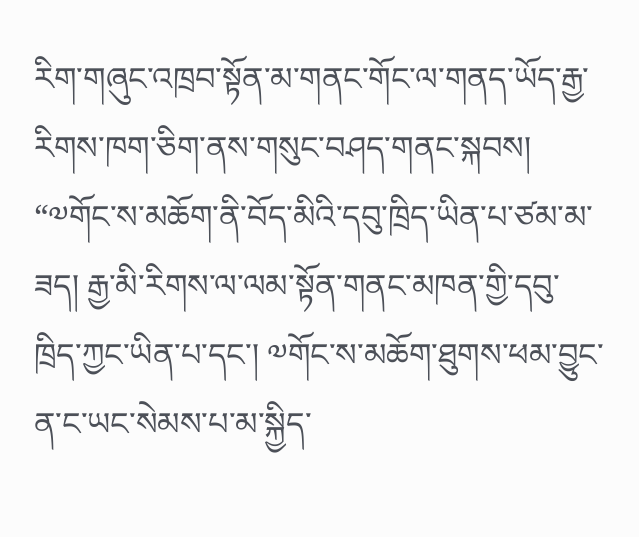རིག་གཞུང་འཁྲབ་སྟོན་མ་གནང་གོང་ལ་གནད་ཡོད་རྒྱ་རིགས་ཁག་ཅིག་ནས་གསུང་བཤད་གནང་སྐབས། “༧གོང་ས་མཆོག་ནི་བོད་མིའི་དབུ་ཁྲིད་ཡིན་པ་ཙམ་མ་ཟད། རྒྱ་མི་རིགས་ལ་ལམ་སྟོན་གནང་མཁན་གྱི་དབུ་ཁྲིད་ཀྱང་ཡིན་པ་དང་། ༧གོང་ས་མཆོག་ཐུགས་ཕམ་བྱུང་ན་ང་ཡང་སེམས་པ་མ་སྐྱིད་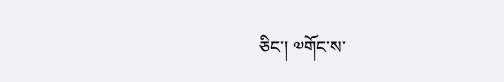ཅིང་། ༧གོང་ས་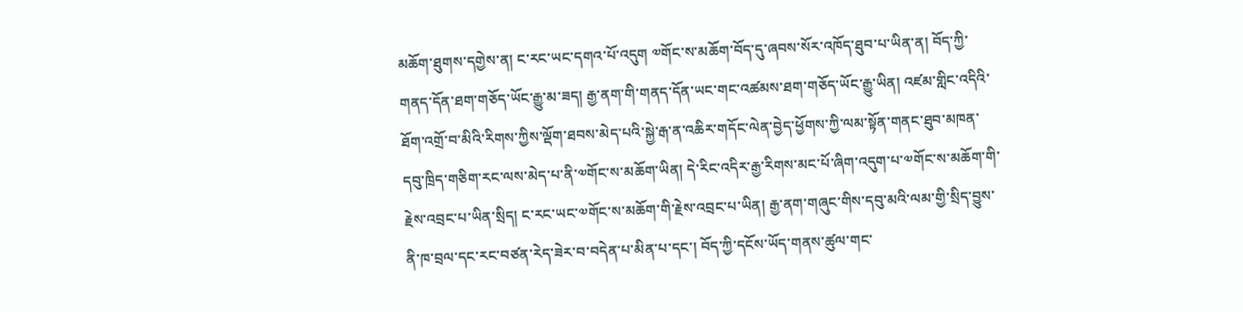མཆོག་ཐུགས་དགྱེས་ན། ང་རང་ཡང་དགའ་པོ་འདུག ༧གོང་ས་མཆོག་བོད་དུ་ཞབས་སོར་འཁོད་ཐུབ་པ་ཡིན་ན། བོད་ཀྱི་གནད་དོན་ཐག་གཅོད་ཡོང་རྒྱུ་མ་ཟད། རྒྱ་ནག་གི་གནད་དོན་ཡང་གང་འཚམས་ཐག་གཅོད་ཡོང་རྒྱུ་ཡིན། འཛམ་གླིང་འདིའི་ཐོག་འགྲོ་བ་མིའི་རིགས་ཀྱིས་ལྡོག་ཐབས་མེད་པའི་སྐྱེ་རྒ་ན་འཆིར་གདོང་ལེན་བྱེད་ཕྱོགས་ཀྱི་ལམ་སྟོན་གནང་ཐུབ་མཁན་དབུ་ཁྲིད་གཅིག་རང་ལས་མེད་པ་ནི་༧གོང་ས་མཆོག་ཡིན། དེ་རིང་འདིར་རྒྱ་རིགས་མང་པོ་ཞིག་འདུག་པ་༧གོང་ས་མཆོག་གི་རྗེས་འབྲང་པ་ཡིན་སྲིད། ང་རང་ཡང་༧གོང་ས་མཆོག་གི་རྗེས་འབྲང་པ་ཡིན། རྒྱ་ནག་གཞུང་གིས་དབུ་མའི་ལམ་གྱི་སྲིད་བྱུས་ནི་ཁ་བྲལ་དང་རང་བཙན་རེད་ཟེར་བ་བདེན་པ་མིན་པ་དང་། བོད་ཀྱི་དངོས་ཡོད་གནས་ཚུལ་གང་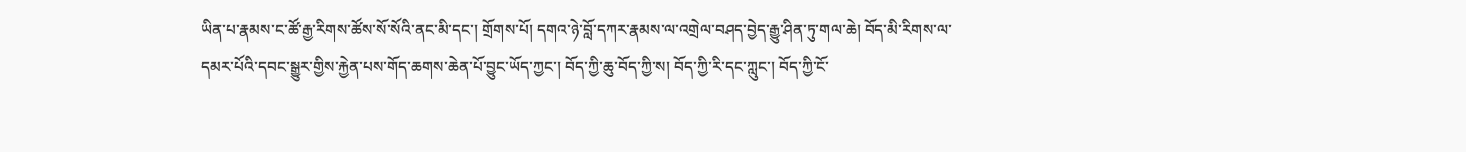ཡིན་པ་རྣམས་ང་ཚོ་རྒྱ་རིགས་ཚོས་སོ་སོའི་ནང་མི་དང་། གྲོགས་པོ། དགའ་ཉེ་བློ་དཀར་རྣམས་ལ་འགྲེལ་བཤད་བྱེད་རྒྱུ་ཤིན་ཏུ་གལ་ཆེ། བོད་མི་རིགས་ལ་དམར་པོའི་དབང་སྒྱུར་གྱིས་རྐྱེན་པས་གོད་ཆགས་ཆེན་པོ་བྱུང་ཡོད་ཀྱང་། བོད་ཀྱི་ཆུ་བོད་ཀྱི་ས། བོད་ཀྱི་རི་དང་ཀླུང་། བོད་ཀྱི་ངོ་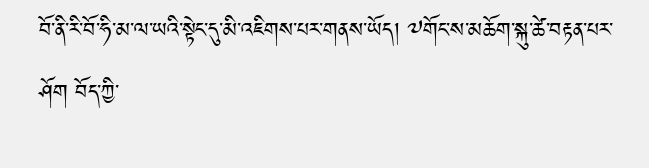བོ་ནི་རི་བོ་ཧི་མ་ལ་ཡའི་སྟེང་དུ་མི་འཇིགས་པར་གནས་ཡོད། ༧གོང་ས་མཆོག་སྐུ་ཚེ་བརྟན་པར་ཤོག བོད་ཀྱི་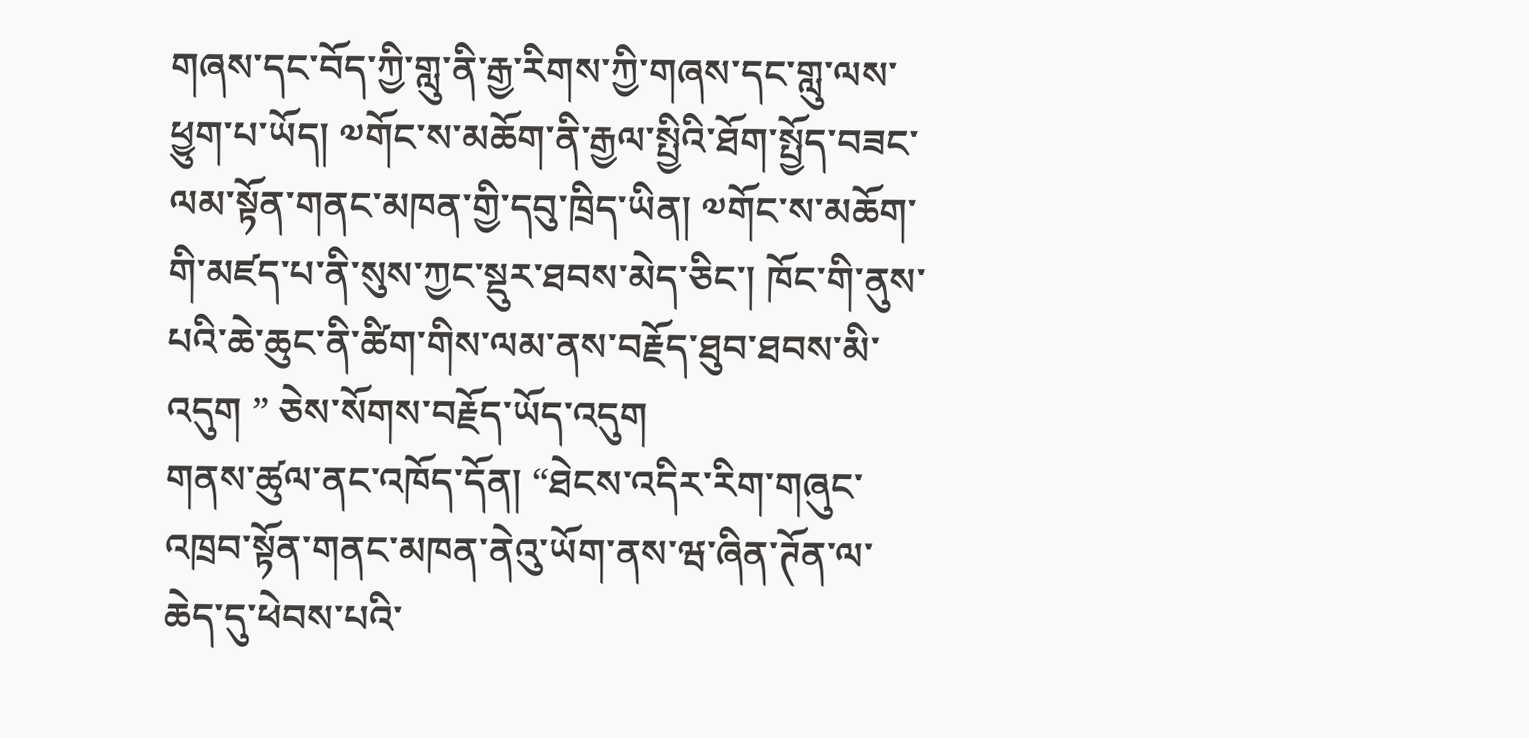གཞས་དང་བོད་ཀྱི་གླུ་ནི་རྒྱ་རིགས་ཀྱི་གཞས་དང་གླུ་ལས་ཕྱུག་པ་ཡོད། ༧གོང་ས་མཆོག་ནི་རྒྱལ་སྤྱིའི་ཐོག་སྤྱོད་བཟང་ལམ་སྟོན་གནང་མཁན་གྱི་དབུ་ཁྲིད་ཡིན། ༧གོང་ས་མཆོག་གི་མཛད་པ་ནི་སུས་ཀྱང་སྡུར་ཐབས་མེད་ཅིང་། ཁོང་གི་ནུས་པའི་ཆེ་ཆུང་ནི་ཚིག་གིས་ལམ་ནས་བརྗོད་ཐུབ་ཐབས་མི་འདུག ” ཅེས་སོགས་བརྗོད་ཡོད་འདུག
གནས་ཚུལ་ནང་འཁོད་དོན། “ཐེངས་འདིར་རིག་གཞུང་འཁྲབ་སྟོན་གནང་མཁན་ནེའུ་ཡོག་ནས་ཝ་ཞིན་ཊོན་ལ་ཆེད་དུ་ཕེབས་པའི་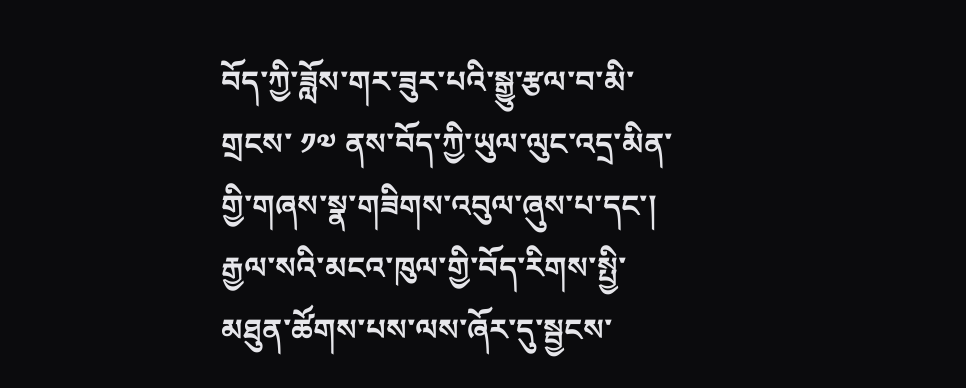བོད་ཀྱི་ཟློས་གར་ཟུར་པའི་སྒྱུ་རྩལ་བ་མི་གྲངས་ ༡༧ ནས་བོད་ཀྱི་ཡུལ་ལུང་འདྲ་མིན་གྱི་གཞས་སྣ་གཟིགས་འབུལ་ཞུས་པ་དང་། རྒྱལ་སའི་མངའ་ཁུལ་གྱི་བོད་རིགས་སྤྱི་མཐུན་ཚོགས་པས་ལས་ཞོར་དུ་སྦྱངས་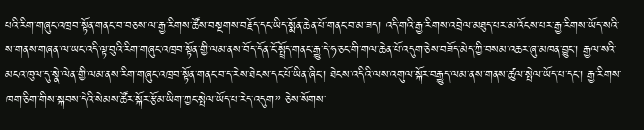པའི་རིག་གཞུང་འཁྲབ་སྟོན་གནང་བ་བཅས་ལ་རྒྱ་རིགས་ཚོས་བསྔགས་བརྗོད་དང་ཡིད་སྨོན་ཆེན་པོ་གནང་བ་མ་ཟད། འདི་གའི་རྒྱ་རིགས་འབྲེལ་མཐུད་པར་མ་འོངས་པར་རྒྱ་རིགས་ཡོད་སའི་ས་གནས་གཞན་ལ་ཡང་འདི་ལྟ་བུའི་རིག་གཞུང་འཁྲབ་སྟོན་གྱི་ལམ་ནས་བོད་དོན་ངོ་སྤྲོད་གནང་རྒྱུ་དེ་ཧ་ཅང་གི་གལ་ཆེན་པོ་འདུག་ཅེས་བཟོད་མེད་ཀྱི་བསམ་འཆར་ཞུ་མཁན་བྱུང་། རྒྱལ་སའི་མངའ་ཁུལ་དུ་སྣེ་ལེན་གྱི་ལམ་ནས་རིག་གཞུང་འཁྲབ་སྟོན་གནང་བ་ད་རེས་ཐེངས་དང་པོ་ཡིན་ཞིང་། ཐེངས་འདིའི་ལས་འགུལ་སྐོར་བརྒྱུད་ལམ་ནས་གནས་ཚུལ་སྤེལ་ཡོད་པ་དང་། རྒྱ་རིགས་ཁག་ཅིག་གིས་སྐབས་དེའི་སེམས་ཚོར་སྐོར་རྩོམ་ཡིག་ཀྱང་སྤེལ་ཡོད་པ་རེད་འདུག” ཅེས་སོགས་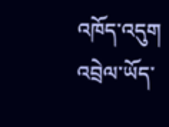འཁོད་འདུག
འབྲེལ་ཡོད་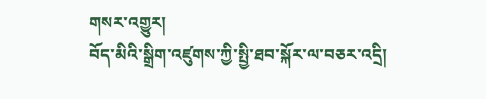གསར་འགྱུར།
བོད་མིའི་སྒྲིག་འཛུགས་ཀྱི་སྤྱི་ཐབ་སྐོར་ལ་བཅར་འདྲི།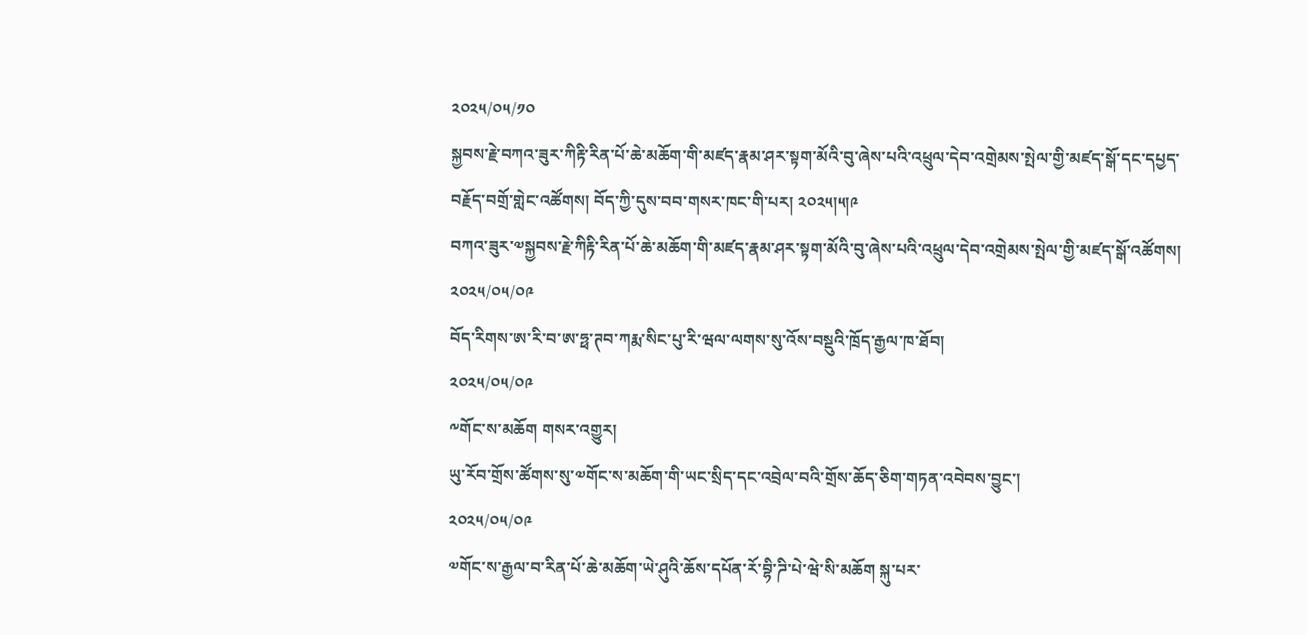༢༠༢༥/༠༥/༡༠
སྐྱབས་རྗེ་བཀའ་ཟུར་ཀིརྟི་རིན་པོ་ཆེ་མཆོག་གི་མཛད་རྣམ་ཤར་སྟག་མོའི་བུ་ཞེས་པའི་འཕྲུལ་དེབ་འགྲེམས་སྤེལ་གྱི་མཛད་སྒོ་དང་དཔྱད་བརྗོད་བགྲོ་གླེང་འཚོགས། བོད་ཀྱི་དུས་བབ་གསར་ཁང་གི་པར། ༢༠༢༥།༥།༩
བཀའ་ཟུར་༧སྐྱབས་རྗེ་ཀིརྟི་རིན་པོ་ཆེ་མཆོག་གི་མཛད་རྣམ་ཤར་སྟག་མོའི་བུ་ཞེས་པའི་འཕྲུལ་དེབ་འགྲེམས་སྤེལ་གྱི་མཛད་སྒོ་འཚོགས།
༢༠༢༥/༠༥/༠༩
བོད་རིགས་ཨ་རི་བ་ཨ་ཧྥ་ཊབ་ཀརྨ་སིང་པུ་རི་ཝལ་ལགས་སུ་འོས་བསྡུའི་ཁྲོད་རྒྱལ་ཁ་ཐོབ།
༢༠༢༥/༠༥/༠༩
༸གོང་ས་མཆོག གསར་འགྱུར།
ཡུ་རོབ་གྲོས་ཚོགས་སུ་༧གོང་ས་མཆོག་གི་ཡང་སྲིད་དང་འབྲེལ་བའི་གྲོས་ཆོད་ཅིག་གཏན་འབེབས་བྱུང་།
༢༠༢༥/༠༥/༠༩
༧གོང་ས་རྒྱལ་བ་རིན་པོ་ཆེ་མཆོག་ཡེ་ཤུའི་ཆོས་དཔོན་རོ་བྷི་ཌི་པེ་ཝེ་སི་མཆོག སྐུ་པར་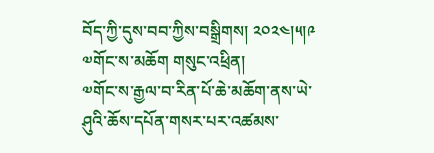བོད་ཀྱི་དུས་བབ་ཀྱིས་བསྒྲིགས། ༢༠༢༤།༥།༩
༧གོང་ས་མཆོག གསུང་འཕྲིན།
༧གོང་ས་རྒྱལ་བ་རིན་པོ་ཆེ་མཆོག་ནས་ཡེ་ཤུའི་ཆོས་དཔོན་གསར་པར་འཚམས་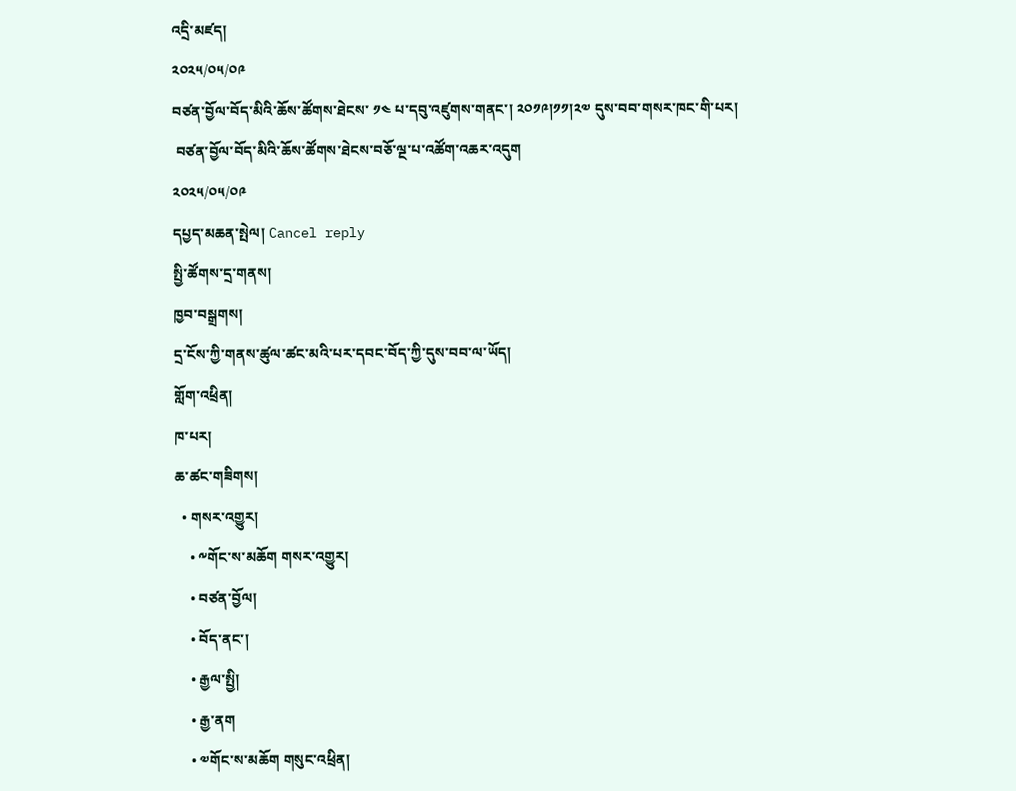འདྲི་མཛད།
༢༠༢༥/༠༥/༠༩
བཙན་བྱོལ་བོད་མིའི་ཆོས་ཚོགས་ཐེངས་ ༡༤ པ་དབུ་འཛུགས་གནང་། ༢༠༡༩།༡༡།༢༧ དུས་བབ་གསར་ཁང་གི་པར།
 བཙན་བྱོལ་བོད་མིའི་ཆོས་ཚོགས་ཐེངས་བཅོ་ལྔ་པ་འཚོག་འཆར་འདུག
༢༠༢༥/༠༥/༠༩
དཔྱད་མཆན་སྤེལ། Cancel reply
སྤྱི་ཚོགས་དྲ་གནས།
ཁྱབ་བསྒྲགས།
དྲ་ངོས་ཀྱི་གནས་ཚུལ་ཚང་མའི་པར་དབང་བོད་ཀྱི་དུས་བབ་ལ་ཡོད།
གློག་འཕྲིན།
ཁ་པར།
ཆ་ཚང་གཟིགས།
  • གསར་འགྱུར།
    • ༸གོང་ས་མཆོག གསར་འགྱུར།
    • བཙན་བྱོལ།
    • བོད་ནང་།
    • རྒྱལ་སྤྱི།
    • རྒྱ་ནག
    • ༧གོང་ས་མཆོག གསུང་འཕྲིན།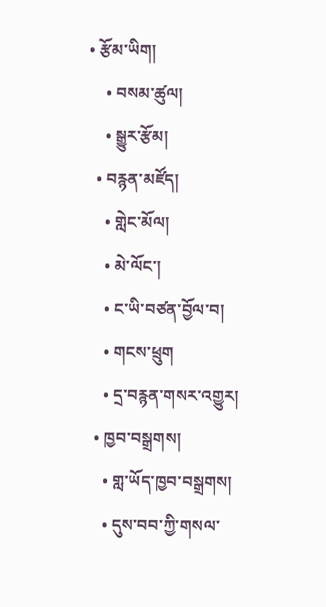• རྩོམ་ཡིག།
    • བསམ་ཚུལ།
    • སྒྱུར་རྩོམ།
  • བརྙན་མཛོད།
    • གླེང་མོལ།
    • མེ་ལོང་།
    • ང་ཡི་བཙན་བྱོལ་བ།
    • གངས་ཕྲུག
    • དྲ་བརྙན་གསར་འགྱུར།
  • ཁྱབ་བསྒྲགས།
    • གླ་ཡོད་ཁྱབ་བསྒྲགས།
    • དུས་བབ་ཀྱི་གསལ་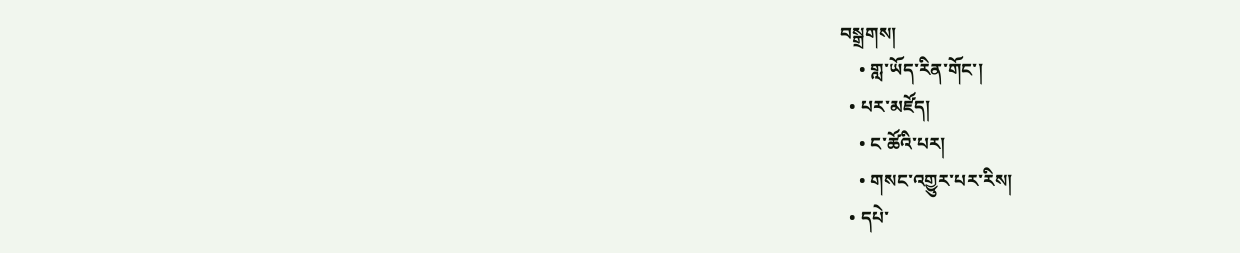བསྒྲགས།
    • གླ་ཡོད་རིན་གོང་།
  • པར་མཛོད།
    • ང་ཚོའི་པར།
    • གསང་འགྱུར་པར་རིས།
  • དཔེ་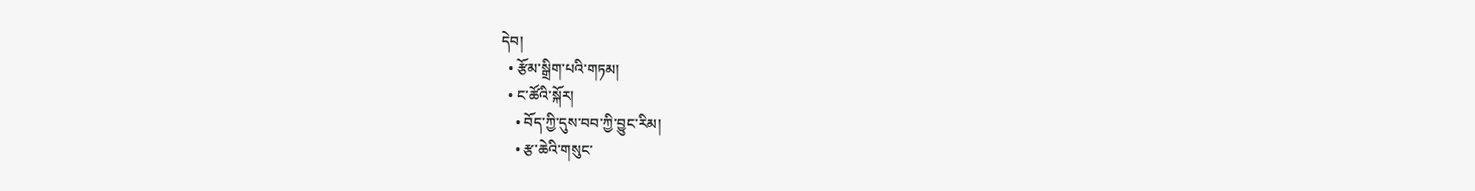དེབ།
  • རྩོམ་སྒྲིག་པའི་གཏམ།
  • ང་ཚོའི་སྐོར།
    • བོད་ཀྱི་དུས་བབ་ཀྱི་བྱུང་རིམ།
    • རྩ་ཆེའི་གསུང་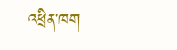འཕྲིན་ཁག